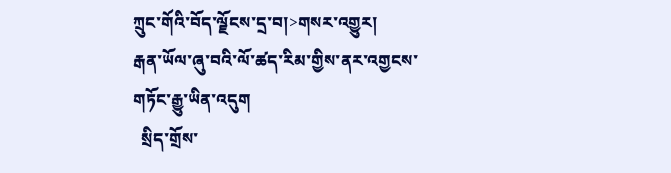ཀྲུང་གོའི་བོད་ལྗོངས་དྲ་བ།>གསར་འགྱུར།
རྒན་ཡོལ་ཞུ་བའི་ལོ་ཚད་རིམ་གྱིས་ནར་འགྱངས་གཏོང་རྒྱུ་ཡིན་འདུག
  སྲིད་གྲོས་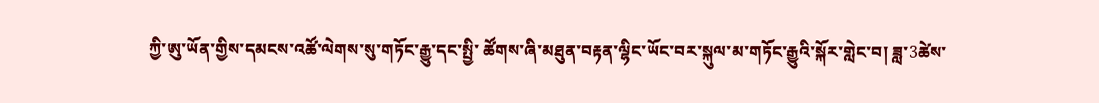ཀྱི་ཨུ་ཡོན་གྱིས་དམངས་འཚོ་ལེགས་སུ་གཏོང་རྒྱུ་དང་སྤྱི་ ཚོགས་ཞི་མཐུན་བརྟན་ལྷིང་ཡོང་བར་སྐུལ་མ་གཏོང་རྒྱུའི་སྐོར་གླེང་བ། ཟླ་3ཚེས་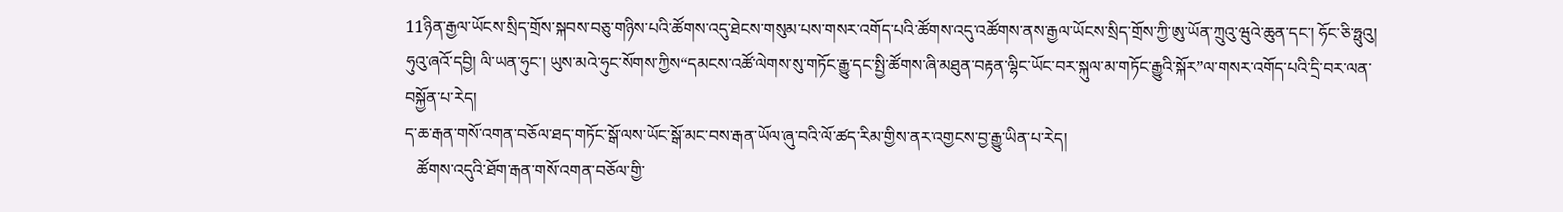11ཉིན་རྒྱལ་ཡོངས་སྲིད་གྲོས་སྐབས་བཅུ་གཉིས་པའི་ཚོགས་འདུ་ཐེངས་གསུམ་པས་གསར་འགོད་པའི་ཚོགས་འདུ་འཚོགས་ནས་རྒྱལ་ཡོངས་སྲིད་གྲོས་ཀྱི་ཨུ་ཡོན་ཀྲུའུ་ཝུའེ་ཆུན་དང་། ཧོང་ཅི་ཧྥུའུ། ཧུའུ་ཞའོ་དབྱི། ལི་ཡན་ཧུང་། ཡུས་མའེ་ཧུང་སོགས་ཀྱིས“དམངས་འཚོ་ལེགས་སུ་གཏོང་རྒྱུ་དང་སྤྱི་ཚོགས་ཞི་མཐུན་བརྟན་ལྷིང་ཡོང་བར་སྐུལ་མ་གཏོང་རྒྱུའི་སྐོར”ལ་གསར་འགོད་པའི་དྲི་བར་ལན་བསྐྱོན་པ་རེད།
ད་ཆ་རྒན་གསོ་འགན་བཅོལ་ཐད་གཏོང་སྒོ་ལས་ཡོང་སྒོ་མང་བས་རྒན་ཡོལ་ཞུ་བའི་ལོ་ཚད་རིམ་གྱིས་ནར་འགྱངས་བྱ་རྒྱུ་ཡིན་པ་རེད།
   ཚོགས་འདུའི་ཐོག་རྒན་གསོ་འགན་བཅོལ་གྱི་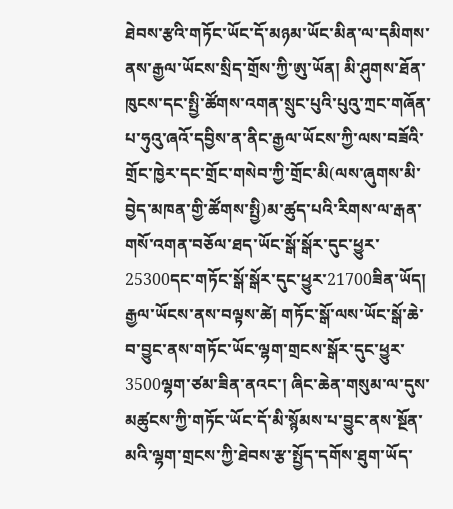ཐེབས་རྩའི་གཏོང་ཡོང་དོ་མཉམ་ཡོང་མིན་ལ་དམིགས་ནས་རྒྱལ་ཡོངས་སྲིད་གྲོས་ཀྱི་ཨུ་ཡོན། མི་ཤུགས་ཐོན་ཁུངས་དང་སྤྱི་ཚོགས་འགན་སྲུང་པུའི་པུའུ་ཀྲང་གཞོན་པ་ཧུའུ་ཞའོ་དབྱིས་ན་ནིང་རྒྱལ་ཡོངས་ཀྱི་ལས་བཟོའི་གྲོང་ཁྱེར་དང་གྲོང་གསེབ་ཀྱི་གྲོང་མི(ལས་ཞུགས་མི་བྱེད་མཁན་གྱི་ཚོགས་སྤྱི)མ་ཚུད་པའི་རིགས་ལ་རྒན་གསོ་འགན་བཅོལ་ཐད་ཡོང་སྒོ་སྒོར་དུང་ཕྱུར་25300དང་གཏོང་སྒོ་སྒོར་དུང་ཕྱུར་21700ཟིན་ཡོད། རྒྱལ་ཡོངས་ནས་བལྟས་ཚེ། གཏོང་སྒོ་ལས་ཡོང་སྒོ་ཆེ་བ་བྱུང་ནས་གཏོང་ཡོང་ལྷག་གྲངས་སྒོར་དུང་ཕྱུར་3500ལྷག་ཙམ་ཟིན་ནའང་། ཞིང་ཆེན་གསུམ་ལ་དུས་མཚུངས་ཀྱི་གཏོང་ཡོང་དོ་མི་སྙོམས་པ་བྱུང་ནས་སྔོན་མའི་ལྷག་གྲངས་ཀྱི་ཐེབས་རྩ་སྤྱོད་དགོས་ཐུག་ཡོད་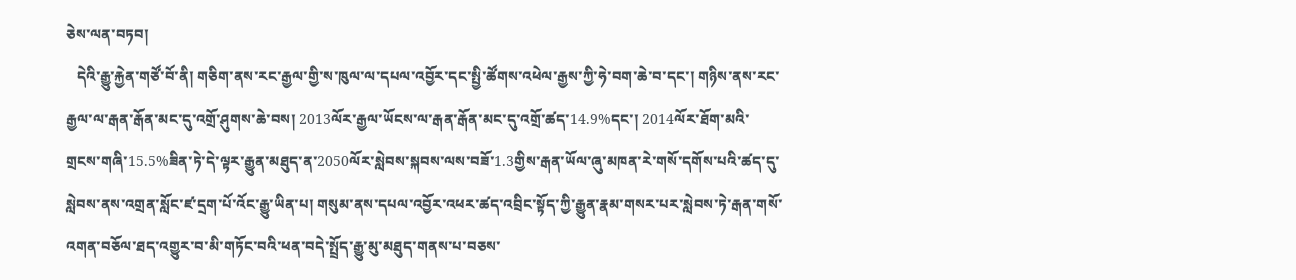ཅེས་ལན་བཏབ།
   དེའི་རྒྱུ་རྐྱེན་གཙོ་བོ་ནི། གཅིག་ནས་རང་རྒྱལ་གྱི་ས་ཁུལ་ལ་དཔལ་འབྱོར་དང་སྤྱི་ཚོགས་འཕེལ་རྒྱས་ཀྱི་ཧེ་བག་ཆེ་བ་དང་། གཉིས་ནས་རང་རྒྱལ་ལ་རྒན་རྒོན་མང་དུ་འགྲོ་ཤུགས་ཆེ་བས། 2013ལོར་རྒྱལ་ཡོངས་ལ་རྒན་རྒོན་མང་དུ་འགྲོ་ཚད་14.9%དང་། 2014ལོར་ཐོག་མའི་གྲངས་གཞི་15.5%ཟིན་ཏེ་དེ་ལྟར་རྒྱུན་མཐུད་ན་2050ལོར་སླེབས་སྐབས་ལས་བཟོ་1.3གྱིས་རྒན་ཡོལ་ཞུ་མཁན་རེ་གསོ་དགོས་པའི་ཚད་དུ་སླེབས་ནས་འགྲན་སློང་ཛ་དྲག་པོ་འོང་རྒྱུ་ཡིན་པ། གསུམ་ནས་དཔལ་འབྱོར་འཕར་ཚད་འབྲིང་སྟོད་ཀྱི་རྒྱུན་རྣམ་གསར་པར་སླེབས་ཏེ་རྒན་གསོ་འགན་བཅོལ་ཐད་འགྱུར་བ་མི་གཏོང་བའི་ཕན་བདེ་སྤྲོད་རྒྱུ་མུ་མཐུད་གནས་པ་བཅས་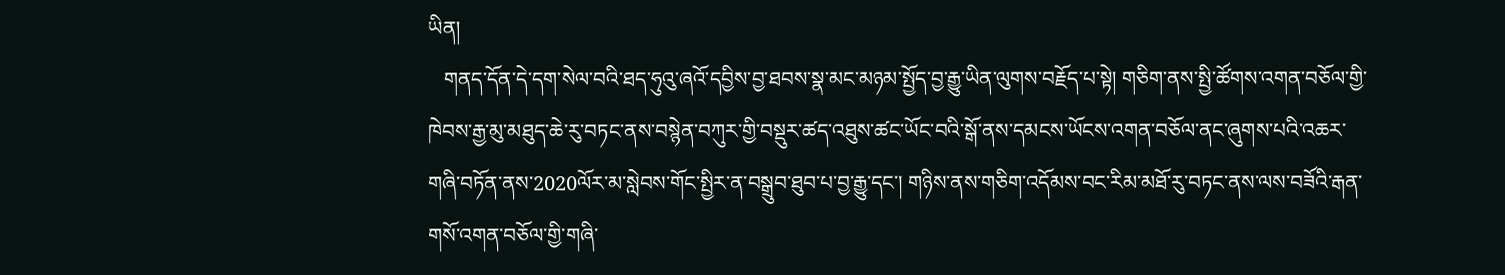ཡིན།
   གནད་དོན་དེ་དག་སེལ་བའི་ཐད་ཧུའུ་ཞའོ་དབྱིས་བྱ་ཐབས་སྣ་མང་མཉམ་སྤྱོད་བྱ་རྒྱུ་ཡིན་ལུགས་བརྗོད་པ་སྟེ། གཅིག་ནས་སྤྱི་ཚོགས་འགན་བཅོལ་གྱི་ཁེབས་རྒྱ་མུ་མཐུད་ཆེ་རུ་བཏང་ནས་བསྙེན་བཀུར་གྱི་བསྡུར་ཚད་འཐུས་ཚང་ཡོང་བའི་སྒོ་ནས་དམངས་ཡོངས་འགན་བཅོལ་ནང་ཞུགས་པའི་འཆར་གཞི་བཏོན་ནས་2020ལོར་མ་སླེབས་གོང་སྤྱིར་ན་བསྒྲུབ་ཐུབ་པ་བྱ་རྒྱུ་དང་། གཉིས་ནས་གཅིག་འདོམས་བང་རིམ་མཐོ་རུ་བཏང་ནས་ལས་བཟོའི་རྒན་གསོ་འགན་བཅོལ་གྱི་གཞི་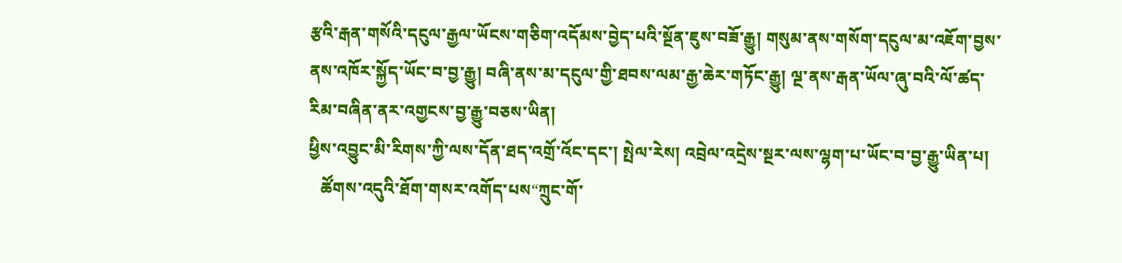རྩའི་རྒན་གསོའི་དངུལ་རྒྱལ་ཡོངས་གཅིག་འདོམས་བྱེད་པའི་སྔོན་ཇུས་བཟོ་རྒྱུ། གསུམ་ནས་གསོག་དངུལ་མ་འཇོག་བྱས་ནས་འཁོར་སྐྱོད་ཡོང་བ་བྱ་རྒྱུ། བཞི་ནས་མ་དངུལ་གྱི་ཐབས་ལམ་རྒྱ་ཆེར་གཏོང་རྒྱུ། ལྔ་ནས་རྒན་ཡོལ་ཞུ་བའི་ལོ་ཚད་རིམ་བཞིན་ནར་འགྱངས་བྱ་རྒྱུ་བཅས་ཡིན།
ཕྱིས་འབྱུང་མི་རིགས་ཀྱི་ལས་དོན་ཐད་འགྲོ་འོང་དང་། སྤེལ་རེས། འབྲེལ་འདྲེས་སྔར་ལས་ལྷག་པ་ཡོང་བ་བྱ་རྒྱུ་ཡིན་པ།
   ཚོགས་འདུའི་ཐོག་གསར་འགོད་པས“ཀྲུང་གོ་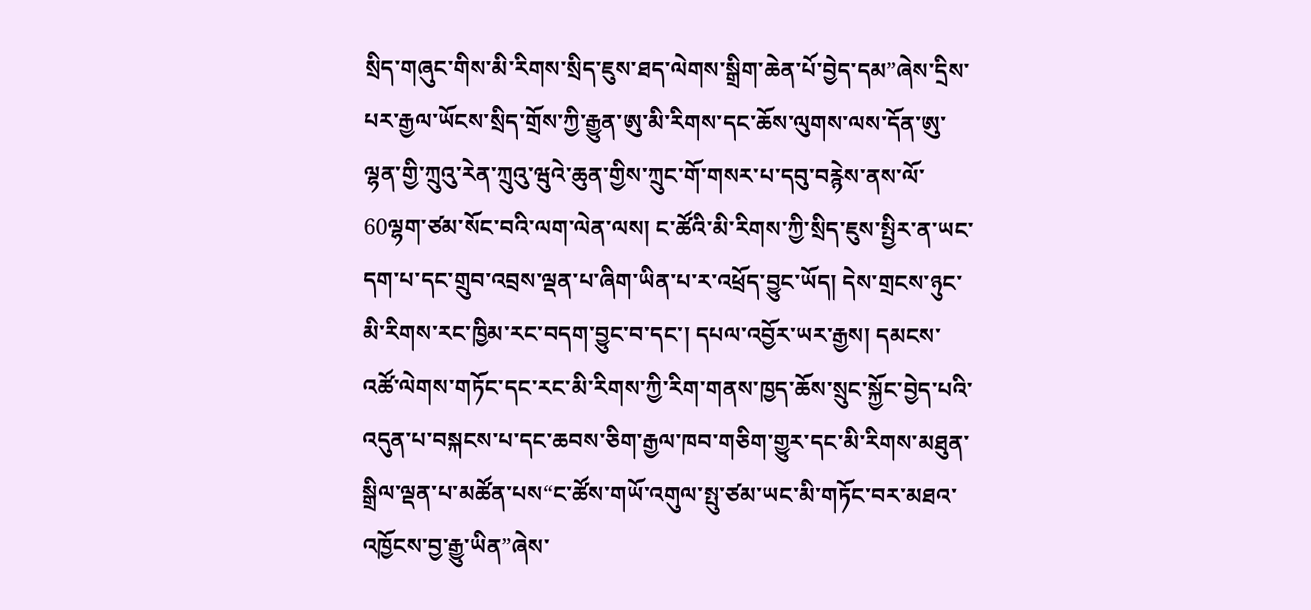སྲིད་གཞུང་གིས་མི་རིགས་སྲིད་ཇུས་ཐད་ལེགས་སྒྲིག་ཆེན་པོ་བྱེད་དམ”ཞེས་དྲིས་པར་རྒྱལ་ཡོངས་སྲིད་གྲོས་ཀྱི་རྒྱུན་ཨུ་མི་རིགས་དང་ཆོས་ལུགས་ལས་དོན་ཨུ་ལྷན་གྱི་ཀྲུའུ་རེན་ཀྲུའུ་ཝུའེ་ཆུན་གྱིས་ཀྲུང་གོ་གསར་པ་དབུ་བརྙེས་ནས་ལོ་60ལྷག་ཙམ་སོང་བའི་ལག་ལེན་ལས། ང་ཚོའི་མི་རིགས་ཀྱི་སྲིད་ཇུས་སྤྱིར་ན་ཡང་དག་པ་དང་གྲུབ་འབྲས་ལྡན་པ་ཞིག་ཡིན་པ་ར་འཕྲོད་བྱུང་ཡོད། དེས་གྲངས་ཉུང་མི་རིགས་རང་ཁྱིམ་རང་བདག་བྱུང་བ་དང་། དཔལ་འབྱོར་ཡར་རྒྱས། དམངས་འཚོ་ལེགས་གཏོང་དང་རང་མི་རིགས་ཀྱི་རིག་གནས་ཁྱད་ཆོས་སྲུང་སྐྱོང་བྱེད་པའི་འདུན་པ་བསྐངས་པ་དང་ཆབས་ཅིག་རྒྱལ་ཁབ་གཅིག་གྱུར་དང་མི་རིགས་མཐུན་སྒྲིལ་ལྡན་པ་མཚོན་པས“ང་ཚོས་གཡོ་འགུལ་སྤུ་ཙམ་ཡང་མི་གཏོང་བར་མཐའ་འཁྱོངས་བྱ་རྒྱུ་ཡིན”ཞེས་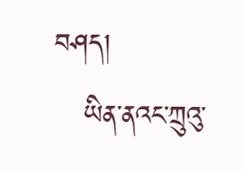བཤད།
   ཡིན་ནའང་ཀྲུའུ་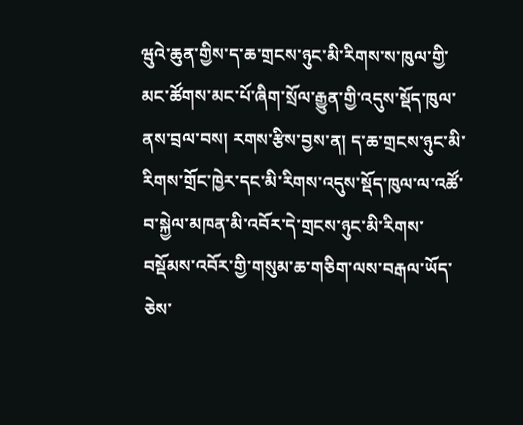ཝུའེ་ཆུན་གྱིས་ད་ཆ་གྲངས་ཉུང་མི་རིགས་ས་ཁུལ་གྱི་མང་ཚོགས་མང་པོ་ཞིག་སྲོལ་རྒྱུན་གྱི་འདུས་སྡོད་ཁུལ་ནས་བྲལ་བས། རགས་རྩིས་བྱས་ན། ད་ཆ་གྲངས་ཉུང་མི་རིགས་གྲོང་ཁྱེར་དང་མི་རིགས་འདུས་སྡོད་ཁུལ་ལ་འཚོ་བ་སྐྱེལ་མཁན་མི་འབོར་དེ་གྲངས་ཉུང་མི་རིགས་བསྡོམས་འབོར་གྱི་གསུམ་ཆ་གཅིག་ལས་བརྒལ་ཡོད་ཅེས་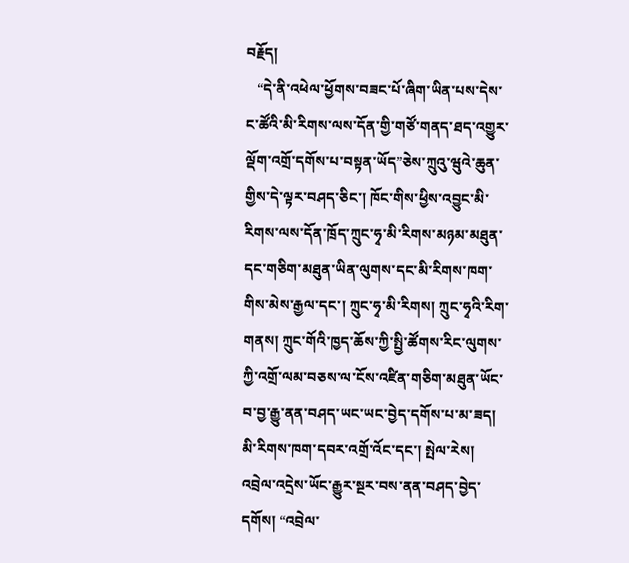བརྗོད།
   “དེ་ནི་འཕེལ་ཕྱོགས་བཟང་པོ་ཞིག་ཡིན་པས་དེས་ང་ཚོའི་མི་རིགས་ལས་དོན་གྱི་གཙོ་གནད་ཐད་འགྱུར་ལྡོག་འགྲོ་དགོས་པ་བསྟན་ཡོད”ཅེས་ཀྲུའུ་ཝུའེ་ཆུན་གྱིས་དེ་ལྟར་བཤད་ཅིང་། ཁོང་གིས་ཕྱིས་འབྱུང་མི་རིགས་ལས་དོན་ཁྲོད་ཀྲུང་ཧྭ་མི་རིགས་མཉམ་མཐུན་དང་གཅིག་མཐུན་ཡིན་ལུགས་དང་མི་རིགས་ཁག་གིས་མེས་རྒྱལ་དང་། ཀྲུང་ཧྭ་མི་རིགས། ཀྲུང་ཧྭའི་རིག་གནས། ཀྲུང་གོའི་ཁྱད་ཆོས་ཀྱི་སྤྱི་ཚོགས་རིང་ལུགས་ཀྱི་འགྲོ་ལམ་བཅས་ལ་ངོས་འཛིན་གཅིག་མཐུན་ཡོང་བ་བྱ་རྒྱུ་ནན་བཤད་ཡང་ཡང་བྱེད་དགོས་པ་མ་ཟད། མི་རིགས་ཁག་དབར་འགྲོ་འོང་དང་། སྤེལ་རེས། འབྲེལ་འདྲེས་ཡོང་རྒྱུར་སྔར་བས་ནན་བཤད་བྱེད་དགོས། “འབྲེལ་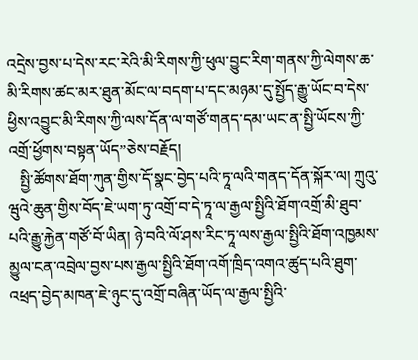འདྲེས་བྱས་པ་དེས་རང་རེའི་མི་རིགས་ཀྱི་ཕུལ་བྱུང་རིག་གནས་ཀྱི་ལེགས་ཆ་མི་རིགས་ཚང་མར་ཐུན་མོང་ལ་བདག་པ་དང་མཉམ་དུ་སྤྱོད་རྒྱུ་ཡོང་བ་དེས་ཕྱིས་འབྱུང་མི་རིགས་ཀྱི་ལས་དོན་ལ་གཙོ་གནད་དམ་ཡང་ན་སྤྱི་ཡོངས་ཀྱི་འགྲོ་ཕྱོགས་བསྟན་ཡོད”ཅེས་བརྗོད།
   སྤྱི་ཚོགས་ཐོག་ཀུན་གྱིས་དོ་སྣང་བྱེད་པའི་ཏཱ་ལའི་གནད་དོན་སྐོར་ལ། ཀྲུའུ་ཝུའེ་ཆུན་གྱིས་བོད་ཇེ་ཡག་ཏུ་འགྲོ་བ་དེ་ཏཱ་ལ་རྒྱལ་སྤྱིའི་ཐོག་འགྲོ་མི་ཐུབ་པའི་རྒྱུ་རྐྱེན་གཙོ་བོ་ཡིན། ཉེ་བའི་ལོ་ཤས་རིང་ཏཱ་ལས་རྒྱལ་སྤྱིའི་ཐོག་འཁྱམས་མྱུལ་ངན་འབྲེལ་བྱས་པས་རྒྱལ་སྤྱིའི་ཐོག་འགོ་ཁྲིད་འགའ་ཚུད་པའི་ཐུག་འཕྲད་བྱེད་མཁན་ཇེ་ཉུང་དུ་འགྲོ་བཞིན་ཡོད་ལ་རྒྱལ་སྤྱིའི་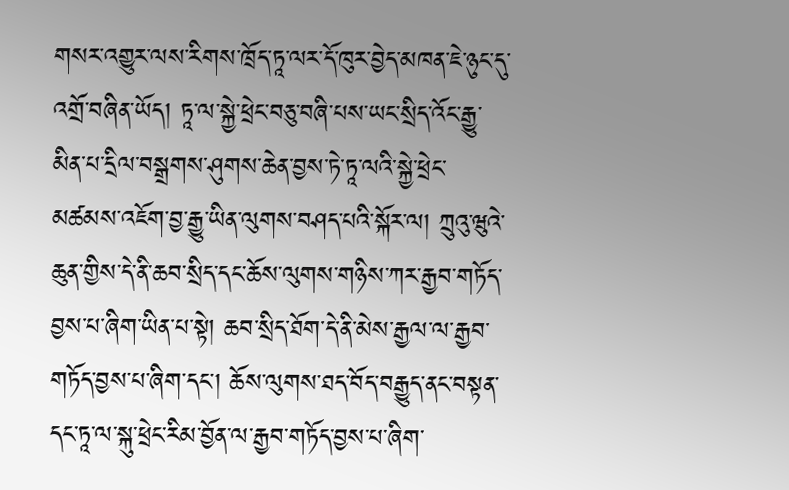གསར་འགྱུར་ལས་རིགས་ཁྲོད་ཏཱ་ལར་དོ་ཁུར་བྱེད་མཁན་ཇེ་ཉུང་དུ་འགྲོ་བཞིན་ཡོད། ཏཱ་ལ་སྐྱེ་ཕྲེང་བཅུ་བཞི་པས་ཡང་སྲིད་འོང་རྒྱུ་མིན་པ་དྲིལ་བསྒྲགས་ཤུགས་ཆེན་བྱས་ཏེ་ཏཱ་ལའི་སྐྱེ་ཕྲེང་མཚམས་འཇོག་བྱ་རྒྱུ་ཡིན་ལུགས་བཤད་པའི་སྐོར་ལ། ཀྲུའུ་ཝུའེ་ཆུན་གྱིས་དེ་ནི་ཆབ་སྲིད་དང་ཆོས་ལུགས་གཉིས་ཀར་རྒྱབ་གཏོད་བྱས་པ་ཞིག་ཡིན་པ་སྟེ། ཆབ་སྲིད་ཐོག་དེ་ནི་མེས་རྒྱལ་ལ་རྒྱབ་གཏོད་བྱས་པ་ཞིག་དང་། ཆོས་ལུགས་ཐད་བོད་བརྒྱུད་ནང་བསྟན་དང་ཏཱ་ལ་སྐུ་ཕྲེང་རིམ་བྱོན་ལ་རྒྱབ་གཏོད་བྱས་པ་ཞིག་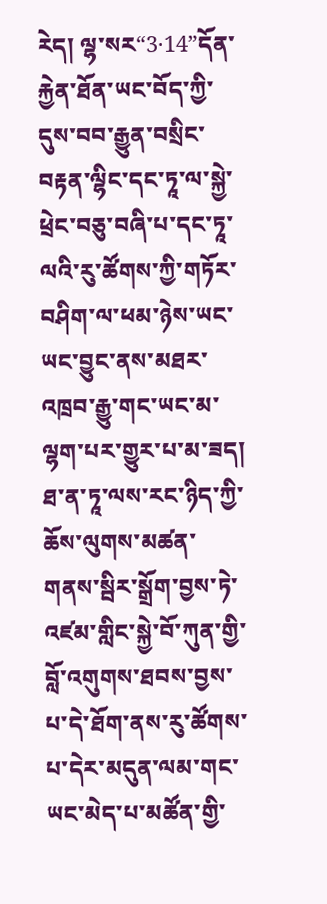རེད། ལྷ་སར“3·14”དོན་རྐྱེན་ཐོན་ཡང་བོད་ཀྱི་དུས་བབ་རྒྱུན་བསྲིང་བརྟན་ལྷིང་དང་ཏཱ་ལ་སྐྱེ་ཕྲེང་བཅུ་བཞི་པ་དང་ཏཱ་ལའི་རུ་ཚོགས་ཀྱི་གཏོར་བཤིག་ལ་ཕམ་ཉེས་ཡང་ཡང་བྱུང་ནས་མཐར་འཁྲབ་རྒྱུ་གང་ཡང་མ་ལྷག་པར་གྱུར་པ་མ་ཟད། ཐ་ན་ཏཱ་ལས་རང་ཉིད་ཀྱི་ཆོས་ལུགས་མཚན་གནས་སྦིར་སྒྲོག་བྱས་ཏེ་འཛམ་གླིང་སྐྱེ་བོ་ཀུན་གྱི་བློ་འགུགས་ཐབས་བྱས་པ་དེ་ཐོག་ནས་རུ་ཚོགས་པ་དེར་མདུན་ལམ་གང་ཡང་མེད་པ་མཚོན་གྱི་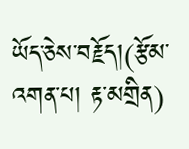ཡོད་ཅེས་བརྗོད།(རྩོམ་འགན་པ། རྟ་མགྲིན)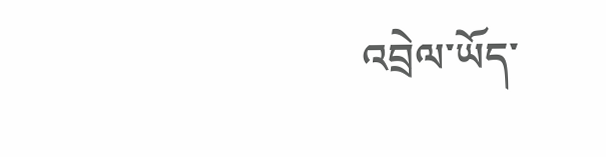འབྲེལ་ཡོད་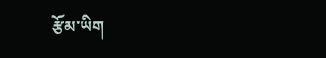རྩོམ་ཡིག